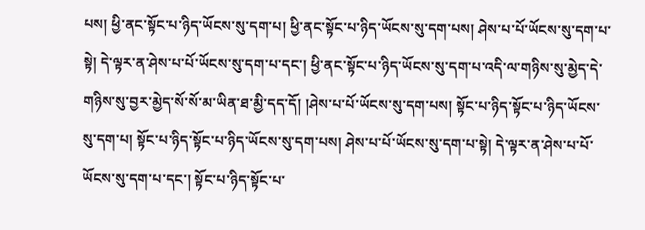པས། ཕྱི་ནང་སྟོང་པ་ཉིད་ཡོངས་སུ་དག་པ། ཕྱི་ནང་སྟོང་པ་ཉིད་ཡོངས་སུ་དག་པས། ཤེས་པ་པོ་ཡོངས་སུ་དག་པ་སྟེ། དེ་ལྟར་ན་ཤེས་པ་པོ་ཡོངས་སུ་དག་པ་དང་། ཕྱི་ནང་སྟོང་པ་ཉིད་ཡོངས་སུ་དག་པ་འདི་ལ་གཉིས་སུ་མྱེད་དེ་གཉིས་སུ་བྱར་མྱེད་སོ་སོ་མ་ཡིན་ཐ་མྱི་དད་དོ། །ཤེས་པ་པོ་ཡོངས་སུ་དག་པས། སྟོང་པ་ཉིད་སྟོང་པ་ཉིད་ཡོངས་སུ་དག་པ། སྟོང་པ་ཉིད་སྟོང་པ་ཉིད་ཡོངས་སུ་དག་པས། ཤེས་པ་པོ་ཡོངས་སུ་དག་པ་སྟེ། དེ་ལྟར་ན་ཤེས་པ་པོ་ཡོངས་སུ་དག་པ་དང་། སྟོང་པ་ཉིད་སྟོང་པ་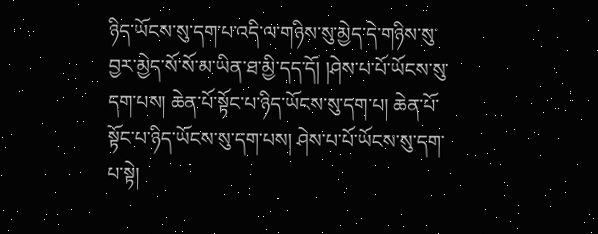ཉིད་ཡོངས་སུ་དག་པ་འདི་ལ་གཉིས་སུ་མྱེད་དེ་གཉིས་སུ་བྱར་མྱེད་སོ་སོ་མ་ཡིན་ཐ་མྱི་དད་དོ། །ཤེས་པ་པོ་ཡོངས་སུ་དག་པས། ཆེན་པོ་སྟོང་པ་ཉིད་ཡོངས་སུ་དག་པ། ཆེན་པོ་སྟོང་པ་ཉིད་ཡོངས་སུ་དག་པས། ཤེས་པ་པོ་ཡོངས་སུ་དག་པ་སྟེ།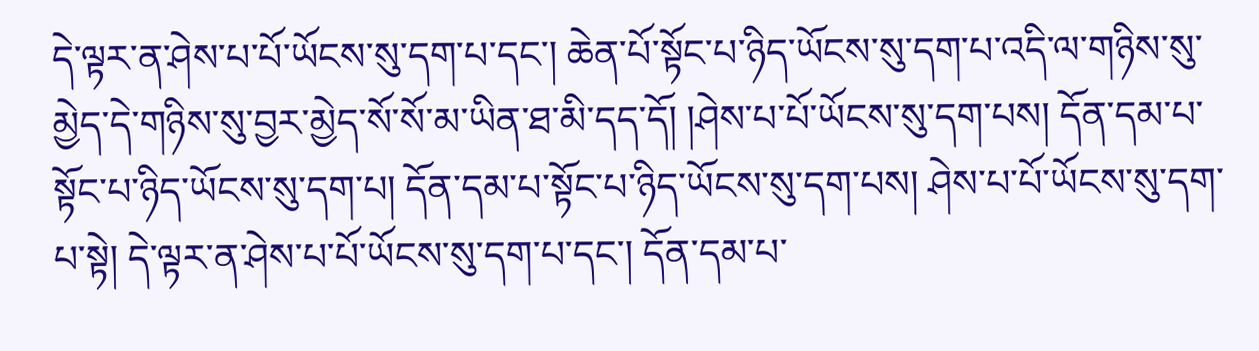དེ་ལྟར་ན་ཤེས་པ་པོ་ཡོངས་སུ་དག་པ་དང་། ཆེན་པོ་སྟོང་པ་ཉིད་ཡོངས་སུ་དག་པ་འདི་ལ་གཉིས་སུ་མྱེད་དེ་གཉིས་སུ་བྱར་མྱེད་སོ་སོ་མ་ཡིན་ཐ་མི་དད་དོ། །ཤེས་པ་པོ་ཡོངས་སུ་དག་པས། དོན་དམ་པ་སྟོང་པ་ཉིད་ཡོངས་སུ་དག་པ། དོན་དམ་པ་སྟོང་པ་ཉིད་ཡོངས་སུ་དག་པས། ཤེས་པ་པོ་ཡོངས་སུ་དག་པ་སྟེ། དེ་ལྟར་ན་ཤེས་པ་པོ་ཡོངས་སུ་དག་པ་དང་། དོན་དམ་པ་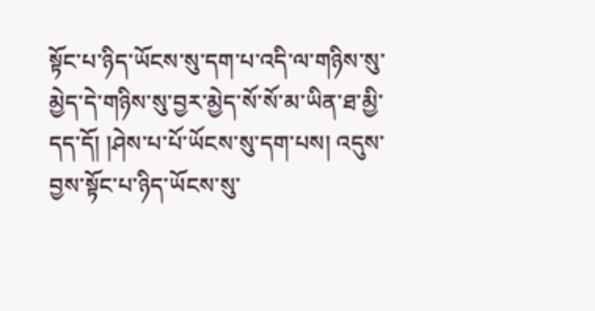སྟོང་པ་ཉིད་ཡོངས་སུ་དག་པ་འདི་ལ་གཉིས་སུ་མྱེད་དེ་གཉིས་སུ་བྱར་མྱེད་སོ་སོ་མ་ཡིན་ཐ་མྱི་དད་དོ། །ཤེས་པ་པོ་ཡོངས་སུ་དག་པས། འདུས་བྱས་སྟོང་པ་ཉིད་ཡོངས་སུ་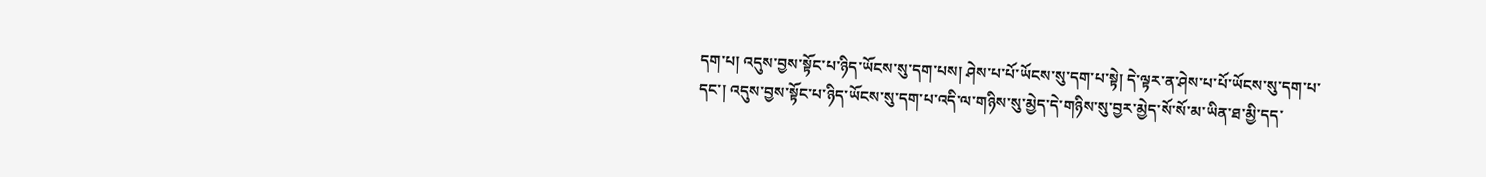དག་པ། འདུས་བྱས་སྟོང་པ་ཉིད་ཡོངས་སུ་དག་པས། ཤེས་པ་པོ་ཡོངས་སུ་དག་པ་སྟེ། དེ་ལྟར་ན་ཤེས་པ་པོ་ཡོངས་སུ་དག་པ་དང་། འདུས་བྱས་སྟོང་པ་ཉིད་ཡོངས་སུ་དག་པ་འདི་ལ་གཉིས་སུ་མྱེད་དེ་གཉིས་སུ་བྱར་མྱེད་སོ་སོ་མ་ཡིན་ཐ་མྱི་དད་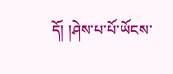དོ། །ཤེས་པ་པོ་ཡོངས་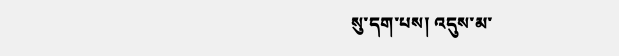སུ་དག་པས། འདུས་མ་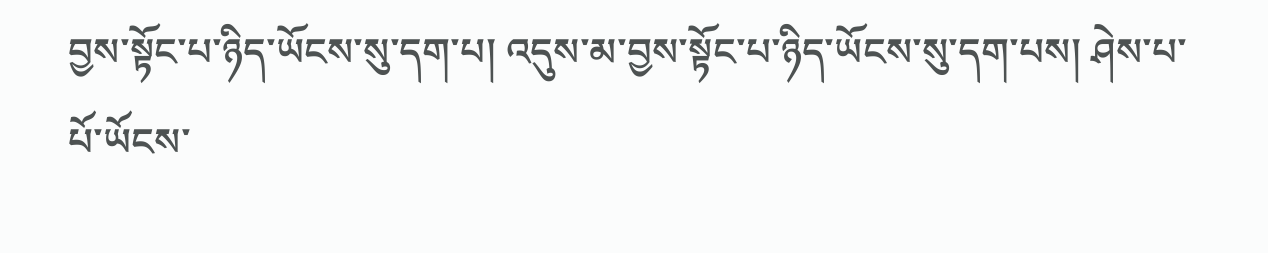བྱས་སྟོང་པ་ཉིད་ཡོངས་སུ་དག་པ། འདུས་མ་བྱས་སྟོང་པ་ཉིད་ཡོངས་སུ་དག་པས། ཤེས་པ་པོ་ཡོངས་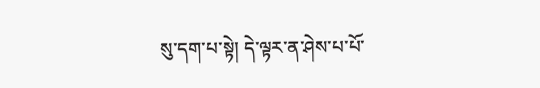སུ་དག་པ་སྟེ། དེ་ལྟར་ན་ཤེས་པ་པོ་